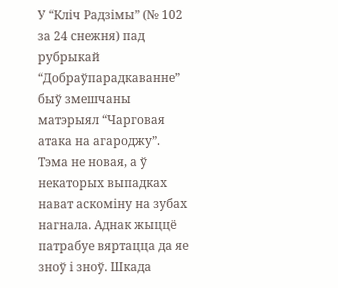У “Кліч Радзімы” (№ 102 за 24 снежня) пад рубрыкай “Добраўпарадкаванне” быў змешчаны матэрыял “Чарговая атака на агароджу”. Тэма не новая, а ў некаторых выпадках нават аскоміну на зубах нагнала. Аднак жыццё патрабуе вяртацца да яе зноў і зноў. Шкада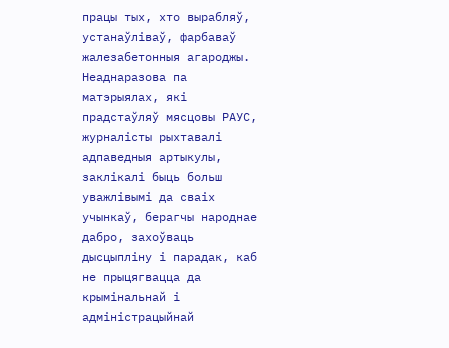працы тых, хто вырабляў, устанаўліваў, фарбаваў жалезабетонныя агароджы. Неаднаразова па матэрыялах, які прадстаўляў мясцовы РАУС, журналісты рыхтавалі адпаведныя артыкулы, заклікалі быць больш уважлівымі да сваіх учынкаў, берагчы народнае дабро, захоўваць дысцыпліну і парадак, каб не прыцягвацца да крымінальнай і адміністрацыйнай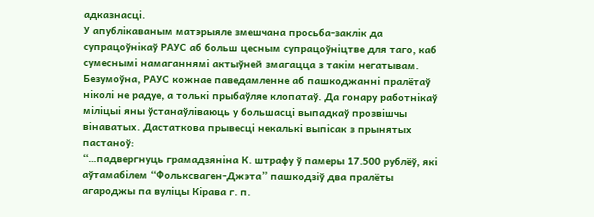адказнасці.
У апублікаваным матэрыяле змешчана просьба-заклік да супрацоўнікаў РАУС аб больш цесным супрацоўніцтве для таго, каб сумеснымі намаганнямі актыўней змагацца з такім негатывам. Безумоўна, РАУС кожнае паведамленне аб пашкоджанні пралётаў ніколі не радуе, а толькі прыбаўляе клопатаў. Да гонару работнікаў міліцыі яны ўстанаўліваюць у большасці выпадкаў прозвішчы вінаватых. Дастаткова прывесці некалькі выпісак з прынятых пастаноў:
“…падвергнуць грамадзяніна К. штрафу ў памеры 17.500 рублёў, які аўтамабілем “Фольксваген-Джэта” пашкодзіў два пралёты агароджы па вуліцы Кірава г. п.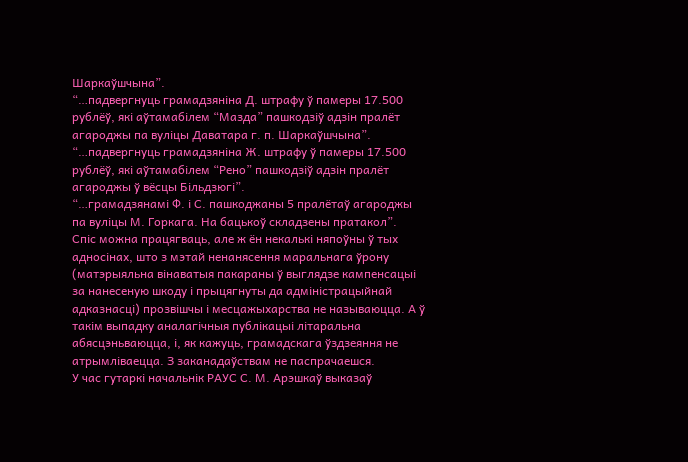Шаркаўшчына”.
“…падвергнуць грамадзяніна Д. штрафу ў памеры 17.500 рублёў, які аўтамабілем “Мазда” пашкодзіў адзін пралёт агароджы па вуліцы Даватара г. п. Шаркаўшчына”.
“…падвергнуць грамадзяніна Ж. штрафу ў памеры 17.500 рублёў, які аўтамабілем “Рено” пашкодзіў адзін пралёт агароджы ў вёсцы Більдзюгі”.
“…грамадзянамі Ф. і С. пашкоджаны 5 пралётаў агароджы па вуліцы М. Горкага. На бацькоў складзены пратакол”.
Спіс можна працягваць, але ж ён некалькі няпоўны ў тых адносінах, што з мэтай ненанясення маральнага ўрону (матэрыяльна вінаватыя пакараны ў выглядзе кампенсацыі за нанесеную шкоду і прыцягнуты да адміністрацыйнай адказнасці) прозвішчы і месцажыхарства не называюцца. А ў такім выпадку аналагічныя публікацыі літаральна абясцэньваюцца, і, як кажуць, грамадскага ўздзеяння не атрымліваецца. З заканадаўствам не паспрачаешся.
У час гутаркі начальнік РАУС С. М. Арэшкаў выказаў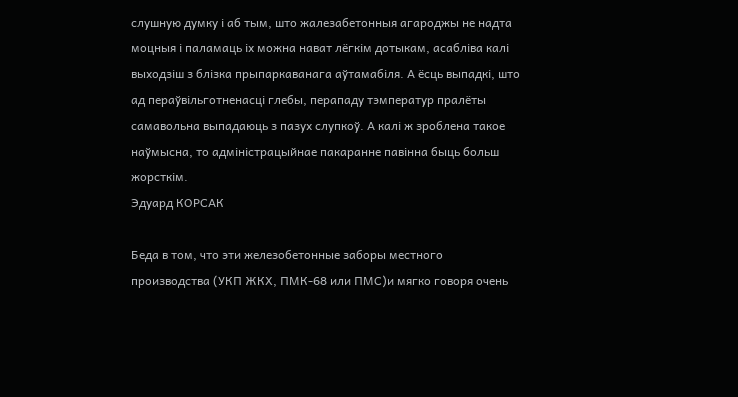слушную думку і аб тым, што жалезабетонныя агароджы не надта моцныя і паламаць іх можна нават лёгкім дотыкам, асабліва калі выходзіш з блізка прыпаркаванага аўтамабіля. А ёсць выпадкі, што ад пераўвільготненасці глебы, перападу тэмператур пралёты самавольна выпадаюць з пазух слупкоў. А калі ж зроблена такое наўмысна, то адміністрацыйнае пакаранне павінна быць больш жорсткім.
Эдуард КОРСАК

Беда в том, что эти железобетонные заборы местного производства (УКП ЖКХ, ПМК-68 или ПМС)и мягко говоря очень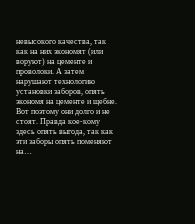невысокого качества, так как на них экономят (или воруют) на цементе и проволоки. А затем нарушают технологию установки заборов, опять экономя на цементе и щебне. Вот поэтому они долго и не стоят. Правда кое-кому здесь опять выгода, так как эти заборы опять поменяют на…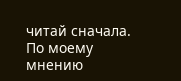читай сначала.
По моему мнению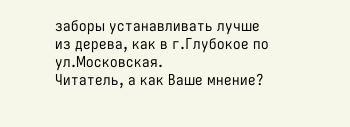заборы устанавливать лучше из дерева, как в г.Глубокое по ул.Московская.
Читатель, а как Ваше мнение?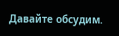Давайте обсудим.